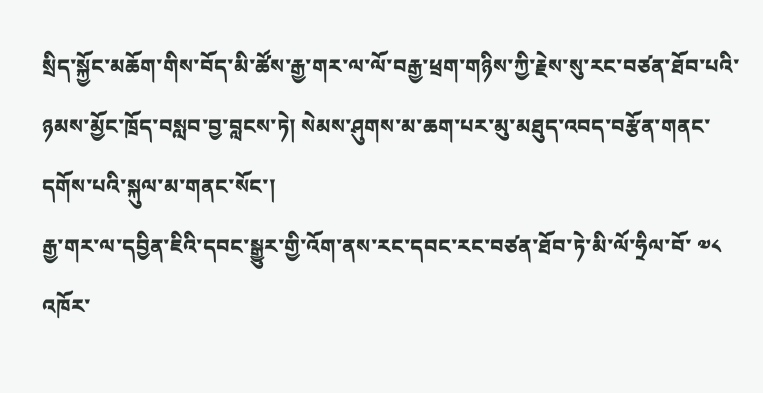སྲིད་སྐྱོང་མཆོག་གིས་བོད་མི་ཚོས་རྒྱ་གར་ལ་ལོ་བརྒྱ་ཕྲག་གཉིས་ཀྱི་རྗེས་སུ་རང་བཙན་ཐོབ་པའི་ཉམས་མྱོང་ཁྲོད་བསླབ་བྱ་བླངས་ཏེ། སེམས་ཤུགས་མ་ཆག་པར་མུ་མཐུད་འབད་བརྩོན་གནང་དགོས་པའི་སྐུལ་མ་གནང་སོང་།
རྒྱ་གར་ལ་དབྱིན་ཇིའི་དབང་སྒྱུར་གྱི་འོག་ནས་རང་དབང་རང་བཙན་ཐོབ་ཏེ་མི་ལོ་ཧྲིལ་བོ་ ༧༨ འཁོར་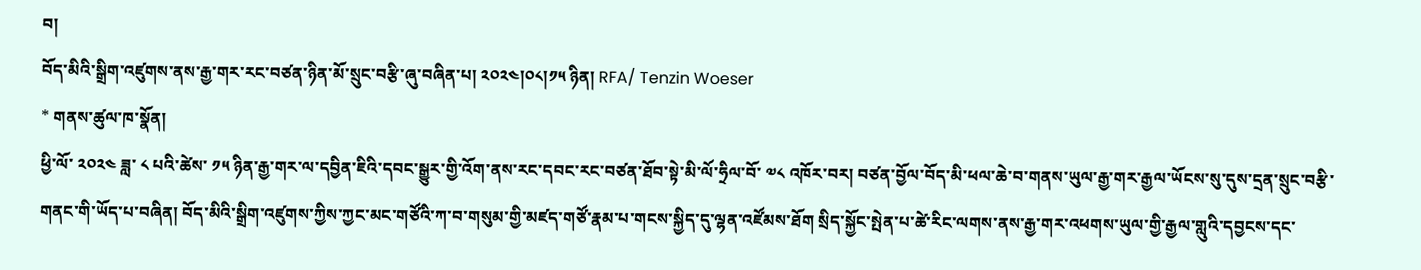བ།
བོད་མིའི་སྒྲིག་འཛུགས་ནས་རྒྱ་གར་རང་བཙན་ཉིན་མོ་སྲུང་བརྩི་ཞུ་བཞིན་པ། ༢༠༢༤།༠༨།༡༥ ཉིན། RFA/ Tenzin Woeser
* གནས་ཚུལ་ཁ་སྣོན།
ཕྱི་ལོ་ ༢༠༢༤ ཟླ་ ༨ པའི་ཚེས་ ༡༥ ཉིན་རྒྱ་གར་ལ་དབྱིན་ཇིའི་དབང་སྒྱུར་གྱི་འོག་ནས་རང་དབང་རང་བཙན་ཐོབ་སྟེ་མི་ལོ་ཧྲིལ་བོ་ ༧༨ འཁོར་བར། བཙན་བྱོལ་བོད་མི་ཕལ་ཆེ་བ་གནས་ཡུལ་རྒྱ་གར་རྒྱལ་ཡོངས་སུ་དུས་དྲན་སྲུང་བརྩི་གནང་གི་ཡོད་པ་བཞིན། བོད་མིའི་སྒྲིག་འཛུགས་ཀྱིས་ཀྱང་མང་གཙོའི་ཀ་བ་གསུམ་གྱི་མཛད་གཙོ་རྣམ་པ་གངས་སྐྱིད་དུ་ལྷན་འཛོམས་ཐོག སྲིད་སྐྱོང་སྤེན་པ་ཚེ་རིང་ལགས་ནས་རྒྱ་གར་འཕགས་ཡུལ་གྱི་རྒྱལ་གླུའི་དབྱངས་དང་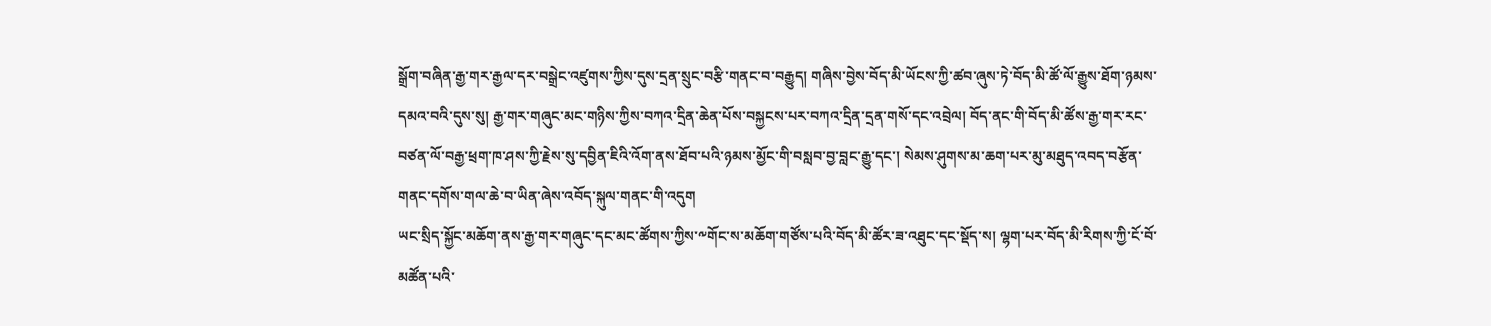སྒྲོག་བཞིན་རྒྱ་གར་རྒྱལ་དར་བསྒྲེང་འཛུགས་ཀྱིས་དུས་དྲན་སྲུང་བརྩི་གནང་བ་བརྒྱུད། གཞིས་བྱེས་བོད་མི་ཡོངས་ཀྱི་ཚབ་ཞུས་ཏེ་བོད་མི་ཚོ་ལོ་རྒྱུས་ཐོག་ཉམས་དམའ་བའི་དུས་སུ། རྒྱ་གར་གཞུང་མང་གཉིས་ཀྱིས་བཀའ་དྲིན་ཆེན་པོས་བསྐྱངས་པར་བཀའ་དྲིན་དྲན་གསོ་དང་འབྲེལ། བོད་ནང་གི་བོད་མི་ཚོས་རྒྱ་གར་རང་བཙན་ལོ་བརྒྱ་ཕྲག་ཁ་ཤས་ཀྱི་རྗེས་སུ་དབྱིན་ཇིའི་འོག་ནས་ཐོབ་པའི་ཉམས་མྱོང་གི་བསླབ་བྱ་བླང་རྒྱུ་དང་། སེམས་ཤུགས་མ་ཆག་པར་མུ་མཐུད་འབད་བརྩོན་གནང་དགོས་གལ་ཆེ་བ་ཡིན་ཞེས་འབོད་སྐུལ་གནང་གི་འདུག
ཡང་སྲིད་སྐྱོང་མཆོག་ནས་རྒྱ་གར་གཞུང་དང་མང་ཚོགས་ཀྱིས་༸གོང་ས་མཆོག་གཙོས་པའི་བོད་མི་ཚོར་ཟ་འཐུང་དང་སྡོད་ས། ལྷག་པར་བོད་མི་རིགས་ཀྱི་ངོ་བོ་མཚོན་པའི་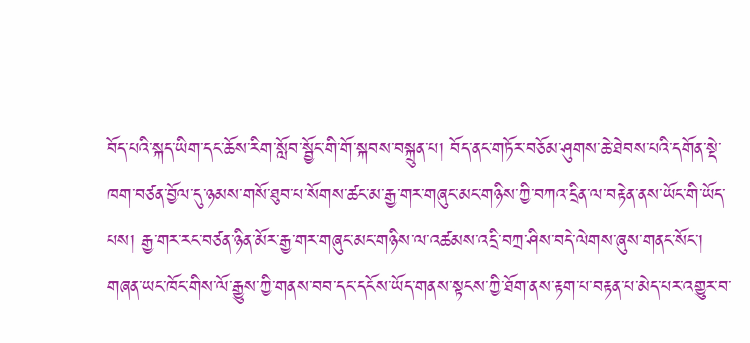བོད་པའི་སྐད་ཡིག་དང་ཆོས་རིག་སློབ་སྦྱོང་གི་གོ་སྐབས་བསྐྲུན་པ། བོད་ནང་གཏོར་བཅོམ་ཤུགས་ཆེ་ཐེབས་པའི་དགོན་སྡེ་ཁག་བཙན་བྱོལ་དུ་ཉམས་གསོ་ཐུབ་པ་སོགས་ཚང་མ་རྒྱ་གར་གཞུང་མང་གཉིས་ཀྱི་བཀའ་དྲིན་ལ་བརྟེན་ནས་ཡོང་གི་ཡོད་པས། རྒྱ་གར་རང་བཙན་ཉིན་མོར་རྒྱ་གར་གཞུང་མང་གཉིས་ལ་འཚམས་འདྲི་བཀྲ་ཤིས་བདེ་ལེགས་ཞུས་གནང་སོང་།
གཞན་ཡང་ཁོང་གིས་ལོ་རྒྱུས་ཀྱི་གནས་བབ་དང་དངོས་ཡོད་གནས་སྟངས་ཀྱི་ཐོག་ནས་རྟག་པ་བརྟན་པ་མེད་པར་འགྱུར་བ་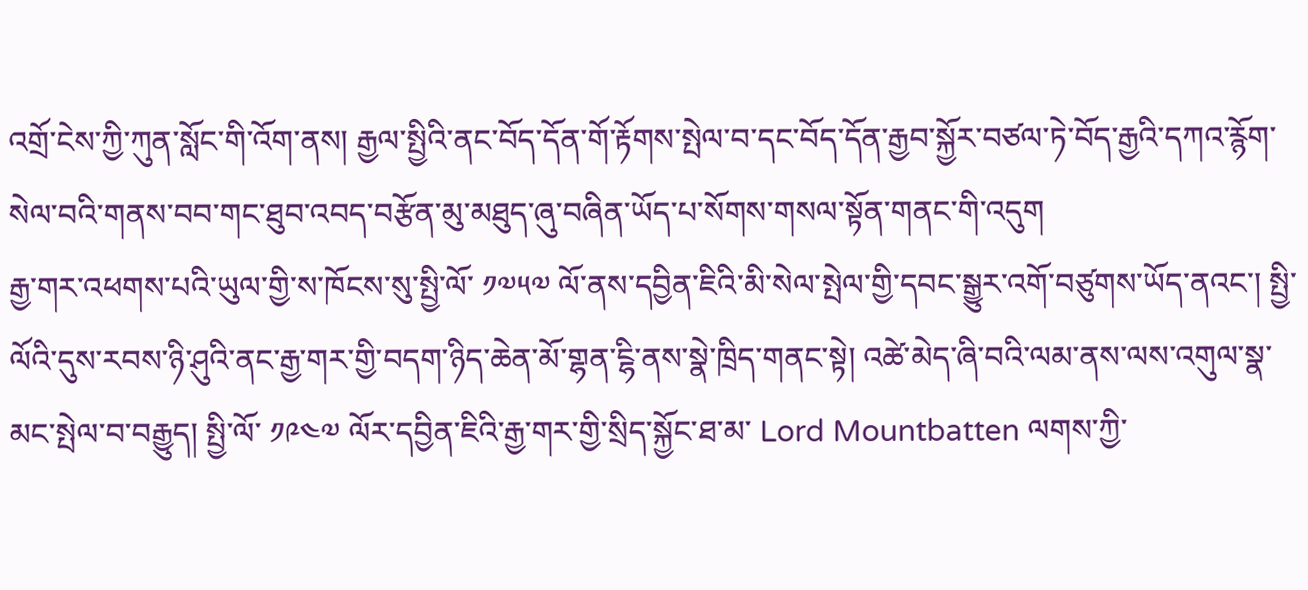འགྲོ་ངེས་ཀྱི་ཀུན་སློང་གི་འོག་ནས། རྒྱལ་སྤྱིའི་ནང་བོད་དོན་གོ་རྟོགས་སྤེལ་བ་དང་བོད་དོན་རྒྱབ་སྐྱོར་བཙལ་ཏེ་བོད་རྒྱའི་དཀའ་རྙོག་སེལ་བའི་གནས་བབ་གང་ཐུབ་འབད་བརྩོན་མུ་མཐུད་ཞུ་བཞིན་ཡོད་པ་སོགས་གསལ་སྟོན་གནང་གི་འདུག
རྒྱ་གར་འཕགས་པའི་ཡུལ་གྱི་ས་ཁོངས་སུ་སྤྱི་ལོ་ ༡༧༥༧ ལོ་ནས་དབྱིན་ཇིའི་མི་སེལ་སྤེལ་གྱི་དབང་སྒྱུར་འགོ་བཙུགས་ཡོད་ནའང་། སྤྱི་ལོའི་དུས་རབས་ཉི་ཤུའི་ནང་རྒྱ་གར་གྱི་བདག་ཉིད་ཆེན་མོ་གྷན་ངྷི་ནས་སྣེ་ཁྲིད་གནང་སྟེ། འཚེ་མེད་ཞི་བའི་ལམ་ནས་ལས་འགུལ་སྣ་མང་སྤེལ་བ་བརྒྱུད། སྤྱི་ལོ་ ༡༩༤༧ ལོར་དབྱིན་ཇིའི་རྒྱ་གར་གྱི་སྲིད་སྐྱོང་ཐ་མ་ Lord Mountbatten ལགས་ཀྱི་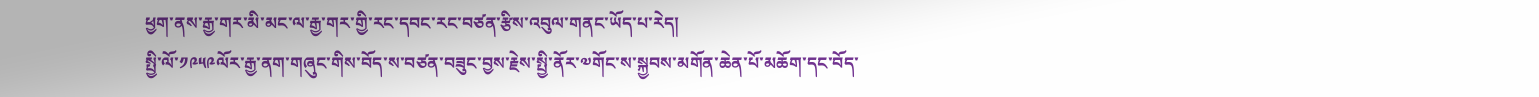ཕྱག་ནས་རྒྱ་གར་མི་མང་ལ་རྒྱ་གར་གྱི་རང་དབང་རང་བཙན་རྩིས་འབུལ་གནང་ཡོད་པ་རེད།
སྤྱི་ལོ་༡༩༥༩ལོར་རྒྱ་ནག་གཞུང་གིས་བོད་ས་བཙན་བཟུང་བྱས་རྗེས་སྤྱི་ནོར་༧གོང་ས་སྐྱབས་མགོན་ཆེན་པོ་མཆོག་དང་བོད་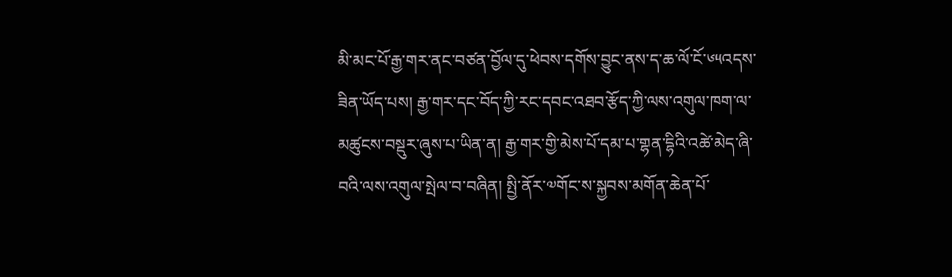མི་མང་པོ་རྒྱ་གར་ནང་བཙན་བྱོལ་དུ་ཕེབས་དགོས་བྱུང་ནས་ད་ཆ་ལོ་ངོ་༦༥འདས་ཟིན་ཡོད་པས། རྒྱ་གར་དང་བོད་ཀྱི་རང་དབང་འཐབ་རྩོད་ཀྱི་ལས་འགུལ་ཁག་ལ་མཚུངས་བསྡུར་ཞུས་པ་ཡིན་ན། རྒྱ་གར་གྱི་མེས་པོ་དམ་པ་གྷན་དྷིའི་འཚེ་མེད་ཞི་བའི་ལས་འགུལ་སྤེལ་བ་བཞིན། སྤྱི་ནོར་༧གོང་ས་སྐྱབས་མགོན་ཆེན་པོ་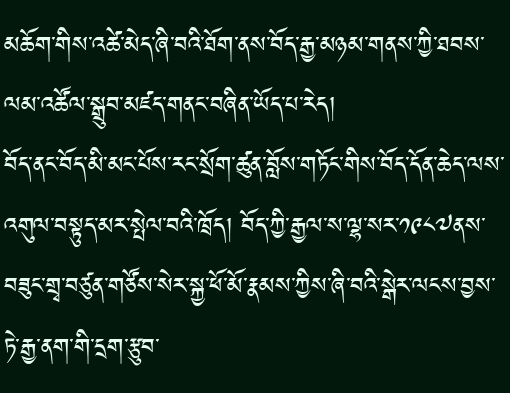མཆོག་གིས་འཚེ་མེད་ཞི་བའི་ཐོག་ནས་བོད་རྒྱ་མཉམ་གནས་ཀྱི་ཐབས་ལམ་འཚོལ་སྒྲུབ་མཛད་གནང་བཞིན་ཡོད་པ་རེད།
བོད་ནང་བོད་མི་མང་པོས་རང་སྲོག་ཚུན་བློས་གཏོང་གིས་བོད་དོན་ཆེད་ལས་འགུལ་བསྟུད་མར་སྤེལ་བའི་ཁྲོད། བོད་ཀྱི་རྒྱལ་ས་ལྷ་སར་༡༩༨༧ནས་བཟུང་གྲྭ་བཙུན་གཙོས་སེར་སྐྱ་ཕོ་མོ་རྣམས་ཀྱིས་ཞི་བའི་སྒེར་ལངས་བྱས་ཏེ་རྒྱ་ནག་གི་དྲག་རྩུབ་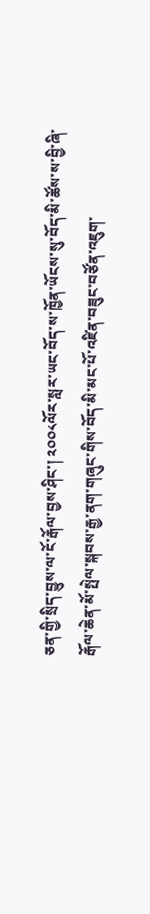ཅན་གྱི་སྲིད་བྱུས་ལ་ངོ་རྒོལ་བྱས་ཤིང་། ༢༠༠༨ལོར་སླར་ཡང་བོད་ས་ཁྱོན་ཡོངས་སུ་བོད་མི་ཚོས་ས་བྱི་ཞི་རྒོལ་ཆེན་མོ་སྤེལ་སྐབས་རྒྱ་ནག་གཞུང་གིས་བོད་མི་མང་པོ་འཛིན་བཟུང་བཙོན་འཇུག་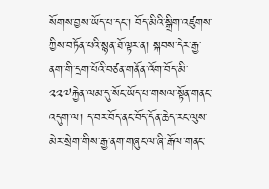སོགས་བྱས་ཡོད་པ་དང་། བོད་མིའི་སྒྲིག་འཛུགས་ཀྱིས་བཏོན་པའི་སྙན་ཐོ་ལྟར་ན། སྐབས་དེར་རྒྱ་ནག་གི་དྲག་པོའི་བཙན་གནོན་འོག་བོད་མི་༢༢༧རྐྱེན་ལམ་དུ་སོང་ཡོད་པ་གསལ་སྟོན་གནང་འདུག་ལ། ད་བར་བོད་ནང་བོད་དོན་ཆེད་རང་ལུས་མེར་སྲེག་གིས་རྒྱ་ནག་གཞུང་ལ་ཞི་རྒོལ་གནང་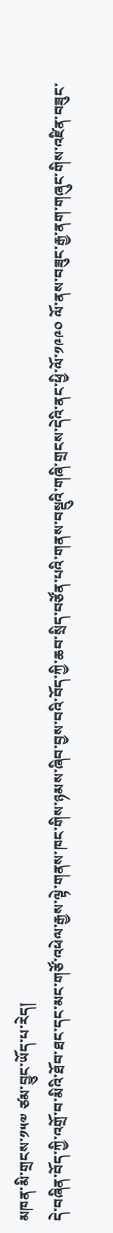མཁན་མི་གྲངས་༡༥༧ ཙམ་བྱུང་ཡོད་པ་རེད།
དེ་བཞིན་བོད་ཀྱི་འགྲོ་བ་མིའི་ཐོབ་ཐང་དང་མང་གཙོ་འཕེལ་རྒྱས་ལྟེ་གནས་ཁང་གིས་ཉམས་ཞིབ་བྱས་བའི་བོད་ཀྱི་ཆབ་སྲིད་བཙོན་པའི་གནས་བསྡུའི་གཞི་གྲངས་དེའི་ནང་ཕྱི་ལོ་༡༩༩༠ ལོ་ནས་བཟུང་རྒྱ་ནག་གཞུང་གིས་འཛིན་བཟུང་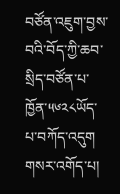བཙོན་འཇུག་བྱས་བའི་བོད་ཀྱི་ཆབ་སྲིད་བཙོན་པ་ཁྱོན་༥༦༢༨ཡོད་པ་བཀོད་འདུག
གསར་འགོད་པ།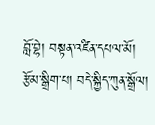བློ་བྷེ། བསྟན་འཛིན་དཔལ་མོ།
རྩོམ་སྒྲིག་པ། བདེ་སྐྱིད་ཀུན་སྒྲོལ།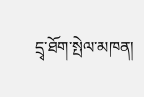དྲྭ་ཐོག་སྤེལ་མཁན།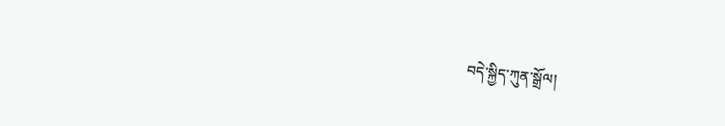བདེ་སྐྱིད་ཀུན་སྒྲོལ།